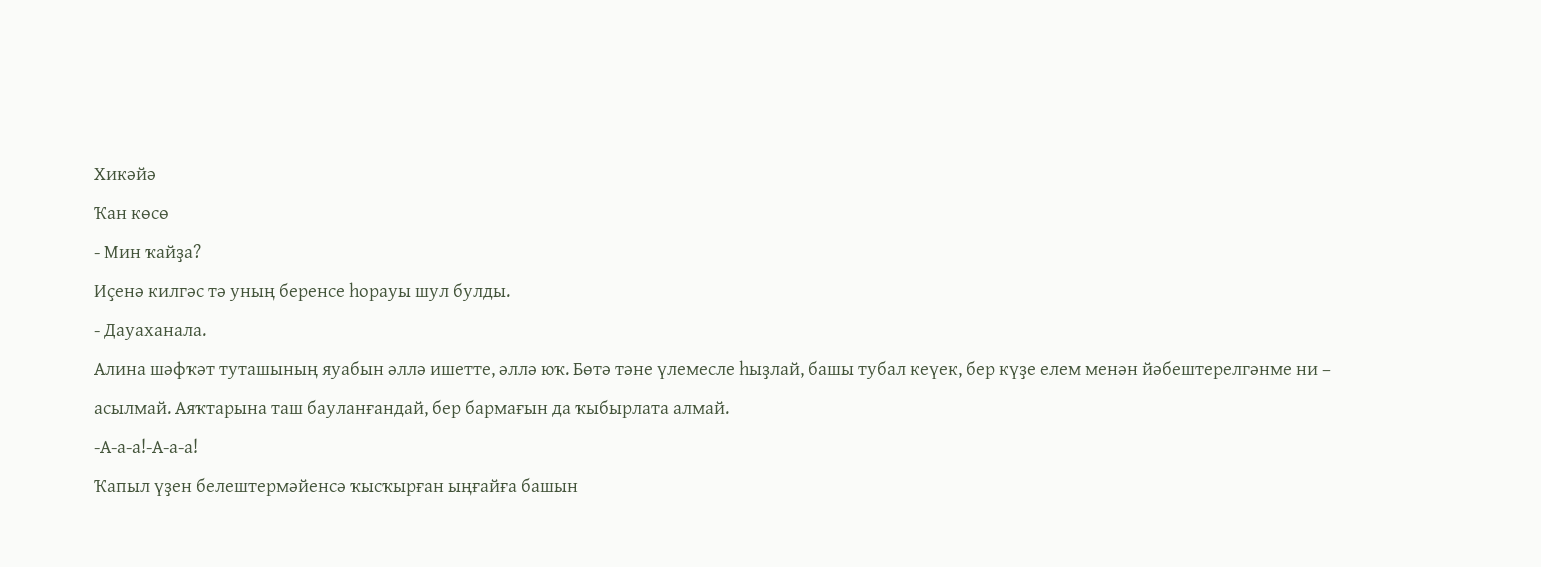Хикәйә
Ҡан көсө
- Мин ҡайҙа?
Иҫенә килгәс тә уның беренсе һорауы шул булды.
- Дауаханала.
Алина шәфҡәт туташының яуабын әллә ишетте, әллә юҡ. Бөтә тәне үлемесле һыҙлай, башы тубал кеүек, бер күҙе елем менән йәбештерелгәнме ни – асылмай. Аяҡтарына таш бауланғандай, бер бармағын да ҡыбырлата алмай.
-А-а-а!-А-а-а!
Ҡапыл үҙен белештермәйенсә ҡысҡырған ыңғайға башын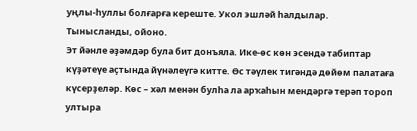уңлы-һуллы болғарға кереште. Укол эшләй һалдылар. Тынысланды, ойоно.
Эт йәнле әҙәмдәр була бит донъяла. Ике-өс көн эсендә табиптар күҙәтеүе аҫтында йүнәлеүгә китте. Өс тәүлек тигәндә дөйөм палатаға күсерҙеләр. Көс – хәл менән булһа ла арҡаһын мендәргә терәп тороп ултыра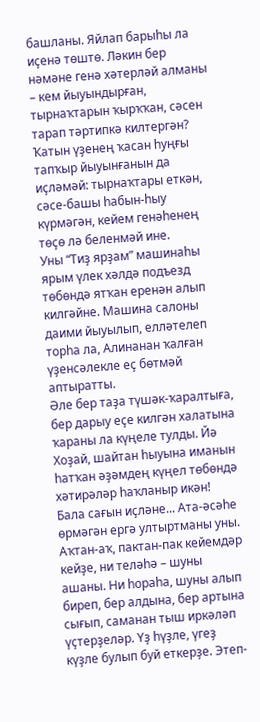башланы. Яйлап барыһы ла иҫенә төштө. Ләкин бер нәмәне генә хәтерләй алманы – кем йыуындырған, тырнаҡтарын ҡырҡҡан, сәсен тарап тәртипкә килтергән? Ҡатын үҙенең ҡасан һуңғы тапҡыр йыуынғанын да иҫләмәй: тырнаҡтары еткән, сәсе-башы һабын-һыу күрмәгән, кейем генәһенең төҫө лә беленмәй ине.
Уны “Тиҙ ярҙам” машинаһы ярым үлек хәлдә подъезд төбөндә ятҡан еренән алып килгәйне. Машина салоны даими йыуылып, елләтелеп торһа ла, Алинанан ҡалған үҙенсәлекле еҫ бөтмәй аптыратты.
Әле бер таҙа түшәк-ҡаралтыға, бер дарыу еҫе килгән халатына ҡараны ла күңеле тулды. Йә Хоҙай, шайтан һыуына иманын һатҡан әҙәмдең күңел төбөндә хәтирәләр һаҡланыр икән!
Бала сағын иҫләне... Ата-әсәһе өрмәгән ергә ултыртманы уны. Аҡтан-аҡ, пактан-пак кейемдәр кейҙе, ни теләһә – шуны ашаны. Ни һораһа, шуны алып биреп, бер алдына, бер артына сығып, саманан тыш иркәләп үҫтерҙеләр. Үҙ һүҙле, үгеҙ күҙле булып буй еткерҙе. Этеп-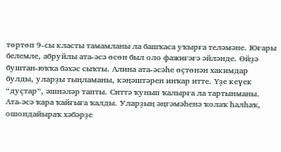төртөп 9-сы класты тамамланы ла башҡаса уҡырға теләмәне. Юғары белемле, абруйлы ата-әсә өсөн был оло фажиғәғә әйләнде. Өйҙә буштан-юҡҡа бәхәс сыҡты. Алина ата-әсәһе өҫтөнән хакимдар булды, уларҙы тыңламаны, кәңәштәрен инҡар итте. Үҙе кеүек “дуҫтар”, әшнәләр тапты. Ситтә ҡунып ҡалырға ла тартынманы.
Ата-әсә ҡара ҡайғыға ҡалды. Уларҙың әңгәмәһенә ҡолаҡ һалһаҡ, ошондайыраҡ хәбәрҙе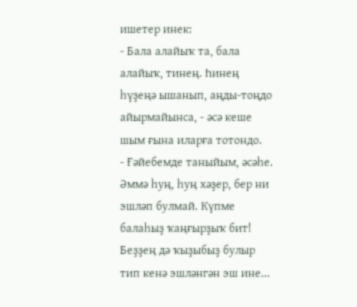ишетер инек:
- Бала алайыҡ та, бала алайыҡ, тинең. Һинең һүҙеңә ышанып, аңды-тоңдо айырмайынса, - әсә кеше шым ғына иларға тотондо.
- Ғәйебемде таныйым, әсәһе. Әммә һуң, һуң хәҙер, бер ни эшләп булмай. Күпме балаһыҙ ҡаңғырҙыҡ бит! Беҙҙең дә ҡыҙыбыҙ булыр тип кенә эшләнгән эш ине...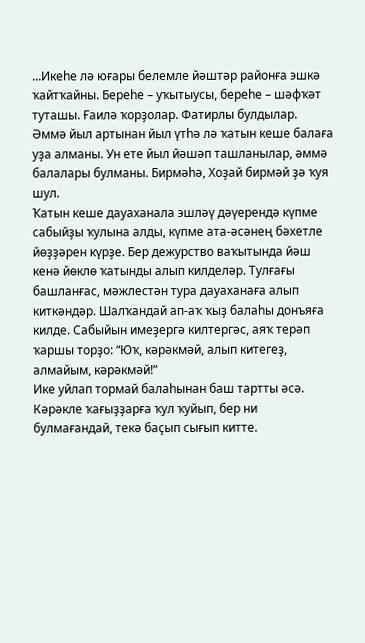...Икеһе лә юғары белемле йәштәр районға эшкә ҡайтҡайны. Береһе – уҡытыусы, береһе – шәфҡәт туташы. Ғаилә ҡорҙолар. Фатирлы булдылар. Әммә йыл артынан йыл үтһә лә ҡатын кеше балаға уҙа алманы. Ун ете йыл йәшәп ташланылар, әммә балалары булманы. Бирмәһә, Хоҙай бирмәй ҙә ҡуя шул.
Ҡатын кеше дауаханала эшләү дәүерендә күпме сабыйҙы ҡулына алды, күпме ата-әсәнең бәхетле йөҙҙәрен күрҙе. Бер дежурство ваҡытында йәш кенә йөклө ҡатынды алып килделәр. Тулғағы башланғас, мәжлестән тура дауаханаға алып киткәндәр. Шалҡандай ап-аҡ ҡыҙ балаһы донъяға килде. Сабыйын имеҙергә килтергәс, аяҡ терәп ҡаршы торҙо: “Юҡ, кәрәкмәй, алып китегеҙ, алмайым, кәрәкмәй!”
Ике уйлап тормай балаһынан баш тартты әсә. Кәрәкле ҡағыҙҙарға ҡул ҡуйып, бер ни булмағандай, текә баҫып сығып китте.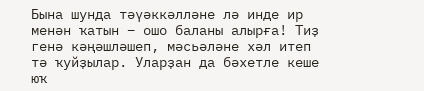Бына шунда тәүәккәлләне лә инде ир менән ҡатын – ошо баланы алырға! Тиҙ генә кәңәшләшеп, мәсьәләне хәл итеп тә ҡуйҙылар. Уларҙан да бәхетле кеше юҡ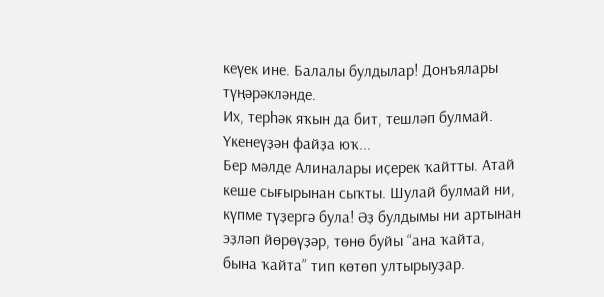кеүек ине. Балалы булдылар! Донъялары түңәрәкләнде.
Их, терһәк яҡын да бит, тешләп булмай. Үкенеүҙән файҙа юҡ...
Бер мәлде Алиналары иҫерек ҡайтты. Атай кеше сығырынан сыҡты. Шулай булмай ни, күпме түҙергә була! Әҙ булдымы ни артынан эҙләп йөрөүҙәр, төнө буйы “ана ҡайта, бына ҡайта” тип көтөп ултырыуҙар.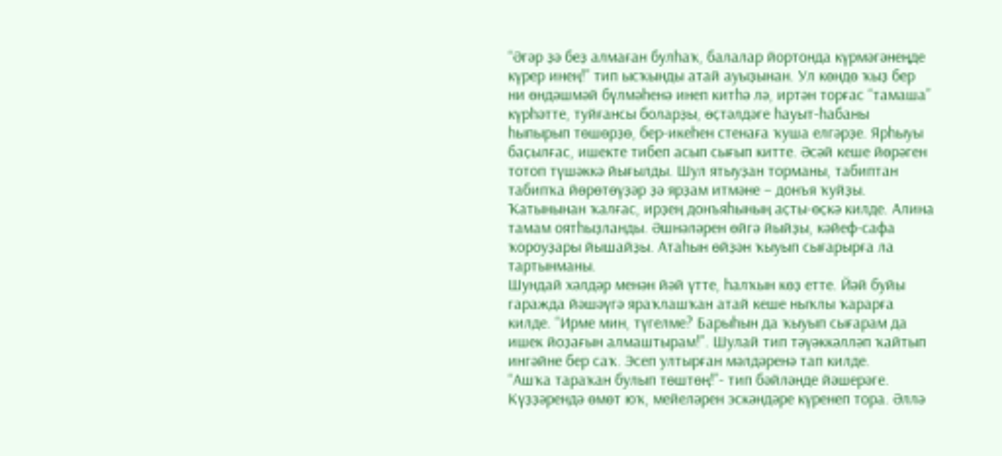“Әгәр ҙә беҙ алмаған булһаҡ, балалар йортонда күрмәгәнеңде күрер инең!” тип ысҡынды атай ауыҙынан. Ул көндө ҡыҙ бер ни өндәшмәй бүлмәһенә инеп китһә лә, иртән торғас “тамаша” күрһәтте, туйғансы боларҙы, өҫтәлдәге һауыт-һабаны һыпырып төшөрҙө, бер-икеһен стенаға ҡуша елгәрҙе. Ярһыуы баҫылғас, ишекте тибеп асып сығып китте. Әсәй кеше йөрәген тотоп түшәккә йығылды. Шул ятыуҙан торманы, табиптан табипҡа йөрөтөүҙәр ҙә ярҙам итмәне – донъя ҡуйҙы. Ҡатынынан ҡалғас, ирҙең донъяһының аҫты-өҫкә килде. Алина тамам оятһыҙланды. Әшнәләрен өйгә йыйҙы, кәйеф-сафа ҡороуҙары йышайҙы. Атаһын өйҙән ҡыуып сығарырға ла тартынманы.
Шундай хәлдәр менән йәй үтте, һалҡын көҙ етте. Йәй буйы гаражда йәшәүгә яраҡлашҡан атай кеше ныҡлы ҡарарға килде. “Ирме мин, түгелме? Барыһын да ҡыуып сығарам да ишек йоҙағын алмаштырам!”. Шулай тип тәүәккәлләп ҡайтып ингәйне бер саҡ. Эсеп ултырған мәлдәренә тап килде.
“Ашҡа тараҡан булып төштөң!”- тип бәйләнде йәшерәге. Күҙҙәрендә өмөт юҡ, мейеләрен эскәндәре күренеп тора. Әллә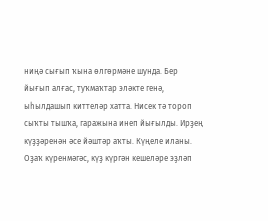ниңә сығып ҡына өлгөрмәне шунда. Бер йығып алғас, туҡмаҡтар эләкте генә, ыһылдашып киттеләр хатта. Нисек тә тороп сыҡты тышҡа, гаражына инеп йығылды. Ирҙең күҙҙәренән әсе йәштәр аҡты. Күңеле иланы. Оҙаҡ күренмәгәс, күҙ күргән кешеләре эҙләп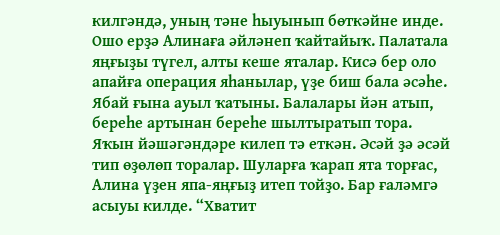килгәндә, уның тәне һыуынып бөткәйне инде.
Ошо ерҙә Алинаға әйләнеп ҡайтайыҡ. Палатала яңғыҙы түгел, алты кеше яталар. Кисә бер оло апайға операция яһанылар, үҙе биш бала әсәһе. Ябай ғына ауыл ҡатыны. Балалары йән атып, береһе артынан береһе шылтыратып тора. Яҡын йәшәгәндәре килеп тә еткән. Әсәй ҙә әсәй тип өҙөлөп торалар. Шуларға ҡарап ята торғас, Алина үҙен япа-яңғыҙ итеп тойҙо. Бар ғаләмгә асыуы килде. “Хватит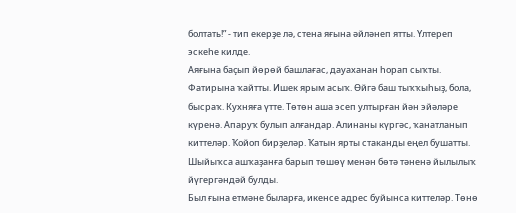болтать!” - тип екерҙе лә, стена яғына әйләнеп ятты. Үлтереп эскеһе килде.
Аяғына баҫып йөрөй башлағас, дауаханан һорап сыҡты. Фатирына ҡайтты. Ишек ярым асыҡ. Өйгә баш тыҡҡыһыҙ, бола, бысраҡ. Кухняға үтте. Төтөн аша эсеп ултырған йән эйәләре күренә. Апаруҡ булып алғандар. Алинаны күргәс, ҡанатланып киттеләр. Ҡойоп бирҙеләр. Ҡатын ярты стаканды еңел бушатты. Шыйыҡса ашҡаҙанға барып төшөү менән бөтә тәненә йылылыҡ йүгергәндәй булды.
Был ғына етмәне быларға, икенсе адрес буйынса киттеләр. Төнө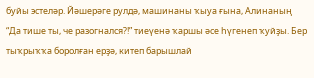буйы эстеләр. Йәшерәге рулдә, машинаны ҡыуа ғына, Алинаның “Да тише ты, че разогнался?!” тиеүенә ҡаршы әсе һүгенеп ҡуйҙы. Бер тыҡрыҡҡа боролған ерҙә, китеп барышлай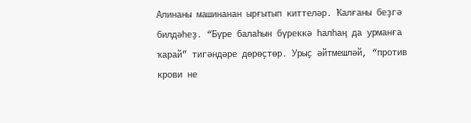Алинаны машинанан ырғытып киттеләр. Ҡалғаны беҙгә билдәһеҙ. “Бүре балаһын бүреккә һалһаң да урманға ҡарай” тигәндәре дөрөҫтөр. Урыҫ әйтмешләй, “против крови не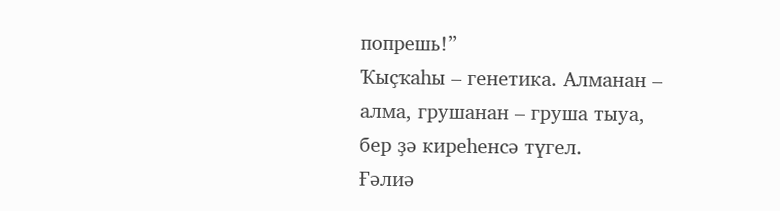попрешь!”
Ҡыҫҡаһы – генетика. Алманан – алма, грушанан – груша тыуа, бер ҙә киреһенсә түгел.
Ғәлиә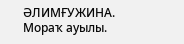ӘЛИМҒУЖИНА.
Мораҡ ауылы.